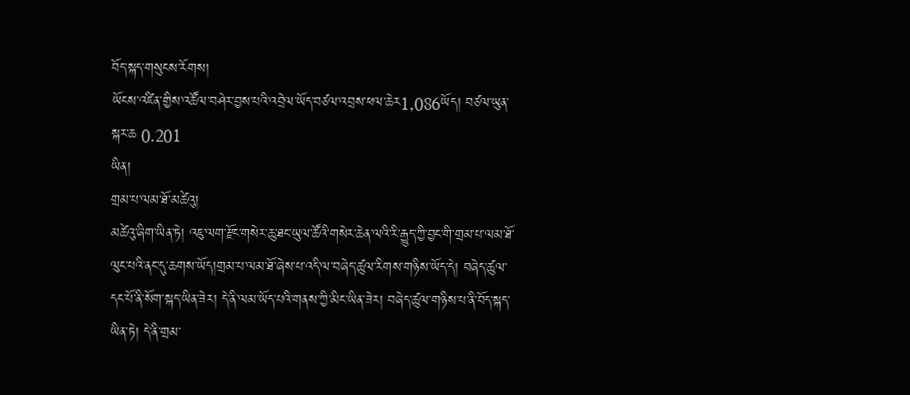བོད་སྐད་གསུངས་རོགས།
ཡོངས་འཛིན་གྱིས་འཚོལ་བཤེར་བྱས་པའི་འབྲེལ་ཡོད་བཙལ་འབྲས་ཕལ་ཆེར1,086ཡོད། བཙལ་ཡུན་སྐར་ཆ 0.201
ཡིན།
གྲམ་པ་ལམ་ཐོ་མཚེའུ།
མཚེའུ་ཞིག་ཡིན་ཏེ། འཇུ་ལག་རྫོང་གསེར་ཆུ་ཐང་ཡུལ་ཚོའི་གསེར་ཆེན་ལའི་རི་རྒྱུད་ཀྱི་བྱང་གི་གྲམ་པ་ལམ་ཐོ་ལུང་པའི་ནང་དུ་ཆགས་ཡོད།གྲམ་པ་ལམ་ཐོ་ཞེས་པ་འདི་ལ་བཞེད་ཚུལ་རིགས་གཉིས་ཡོད་དེ། བཞེད་ཚུལ་དང་པོ་ནི་སོག་སྐད་ཡིན་ཟེར། དེ་ནི་ལམ་ཡོད་པའི་གནས་ཀྱི་མིང་ཡིན་ཟེར། བཞེད་ཚུལ་གཉིས་པ་ནི་བོད་སྐད་ཡིན་ཏེ། དེ་ནི་གྲམ་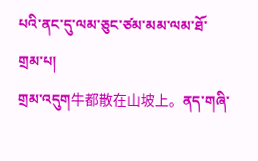པའི་ནང་དུ་ལམ་ཅུང་ཙམ་མམ་ལམ་ཐོ་
གྲམ་པ།
གྲམ་འདུག牛都散在山坡上。ནད་གཞི་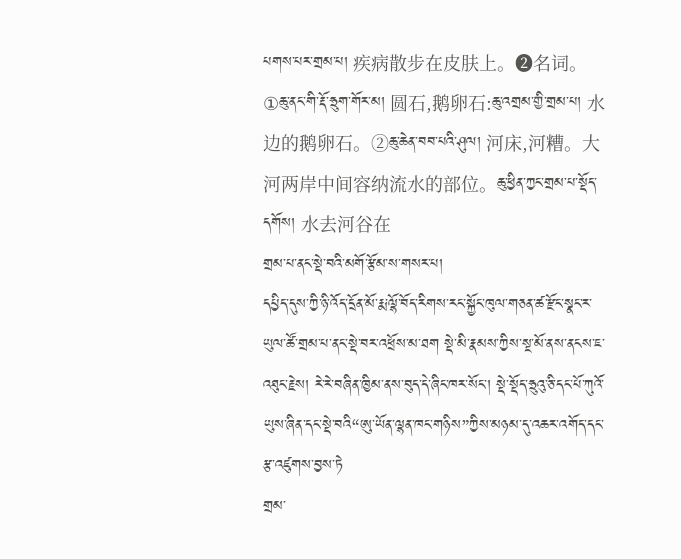པགས་པར་གྲམ་པ། 疾病散步在皮肤上。❷名词。①ཆུ་ནང་གི་རྡོ་ཧྲུག་གོར་མ། 圆石,鹅卵石:ཆུ་འགྲམ་གྱི་གྲམ་པ། 水边的鹅卵石。②ཆུ་ཆེན་བབ་པའི་ཤུལ། 河床,河糟。大河两岸中间容纳流水的部位。ཆུ་ཕྱིན་ཀྱང་གྲམ་པ་སྡོད་དགོས། 水去河谷在
གྲམ་པ་ནང་སྡེ་བའི་མགོ་རྩོམ་ས་གསར་པ།
དཔྱིད་དུས་ཀྱི་ཉི་འོད་དྲོན་མོ་རྨ་ལྷོ་བོད་རིགས་རང་སྐྱོང་ཁུལ་གཅན་ཚ་རྫོང་སྣང་ར་ཡུལ་ཚོ་གྲམ་པ་ནང་སྡེ་བར་འཕྲོས་མ་ཐག སྡེ་མི་རྣམས་ཀྱིས་སྔ་མོ་ནས་ནངས་ཇ་འཐུང་རྗེས། རེ་རེ་བཞིན་ཁྱིམ་ནས་བུད་དེ་ཞིང་ཁར་སོང་། སྡེ་སྡོད་ཧྲུའུ་ཅི་དང་པོ་ཀུའོ་ཡུས་ཞིན་དང་སྡེ་བའི“ཨུ་ཡོན་ལྷན་ཁང་གཉིས”ཀྱིས་མཉམ་དུ་འཆར་འགོད་དང་རྩ་འཛུགས་བྱས་ཏེ
གྲམ་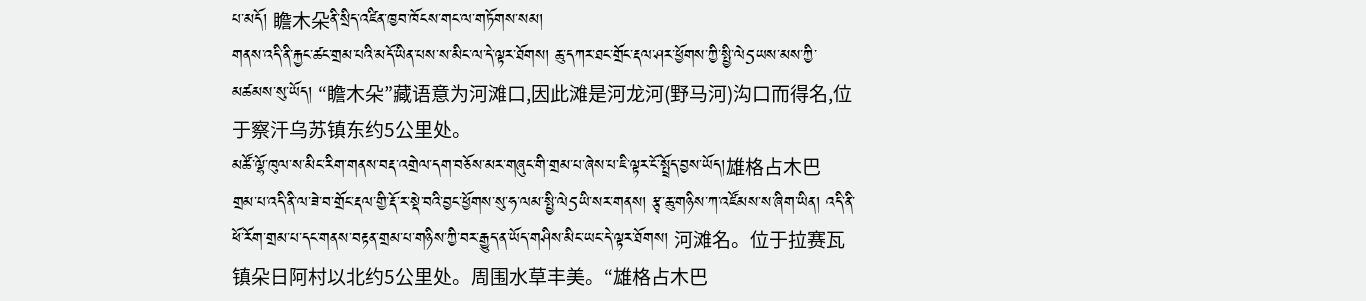པ་མདོ། 瞻木朵ནི་སྲིད་འཛིན་ཁྱབ་ཁོངས་གང་ལ་གཏོགས་སམ།
གནས་འདི་ནི་རྐྱང་ཚང་གྲམ་པའི་མདོ་ཡིན་པས་ས་མིང་ལ་དེ་ལྟར་ཐོགས། ཆུ་དཀར་ཐང་གྲོང་རྡལ་ཤར་ཕྱོགས་ཀྱི་སྤྱི་ལེ5ཡས་མས་ཀྱི་མཚམས་སུ་ཡོད། “瞻木朵”藏语意为河滩口,因此滩是河龙河(野马河)沟口而得名,位于察汗乌苏镇东约5公里处。
མཚོ་ལྷོ་ཁུལ་ས་མིང་རིག་གནས་བརྡ་འགྲེལ་དག་བཅོས་མར་གཞུང་གི་གྲམ་པ་ཞེས་པ་ཇི་ལྟར་ངོ་སྤྲོད་བྱས་ཡོད།雄格占木巴
གྲམ་པ་འདི་ནི་ལ་ཟེ་བ་གྲོང་རྡལ་གྱི་རྡོ་ར་སྡེ་བའི་བྱང་ཕྱོགས་སུ་ཧ་ལམ་སྤྱི་ལེ5ཡི་སར་གནས། རྩྭ་ཆུ་གཉིས་ཀ་འཛོམས་ས་ཞིག་ཡིན། འདི་ནི་ཕོ་རོག་གྲམ་པ་དང་གནས་བརྟན་གྲམ་པ་གཉིས་ཀྱི་བར་རྒྱུད་ན་ཡོད་གཤིས་མིང་ཡང་དེ་ལྟར་ཐོགས། 河滩名。位于拉赛瓦镇朵日阿村以北约5公里处。周围水草丰美。“雄格占木巴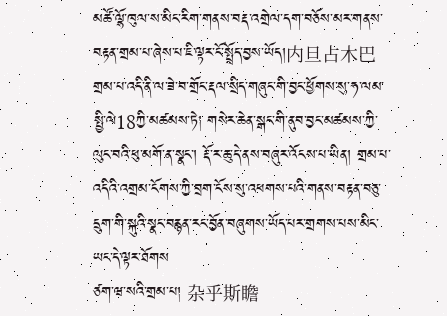མཚོ་ལྷོ་ཁུལ་ས་མིང་རིག་གནས་བརྡ་འགྲེལ་དག་བཅོས་མར་གནས་བརྟན་གྲམ་པ་ཞེས་པ་ཇི་ལྟར་ངོ་སྤྲོད་བྱས་ཡོད།内旦占木巴
གྲམ་པ་འདི་ནི་ལ་ཟེ་བ་གྲོང་རྡལ་སྲིད་གཞུང་གི་བྱང་ཕྱོགས་སུ་ཧ་ལམ་སྤྱི་ལེ18ཀྱི་མཚམས་ཏེ། གསེར་ཆེན་སྒང་གི་ནུབ་བྱང་མཚམས་ཀྱི་ལུང་བའི་ཕུ་མགོ་ན་སྣང་། རྡོ་ར་ཆུ་དེ་ནས་བཞུར་འོངས་པ་ཡིན། གྲམ་པ་འདིའི་འགྲམ་ངོགས་ཀྱི་བྲག་ངོས་སུ་འཕགས་པའི་གནས་བརྟན་བཅུ་དྲུག་གི་སྐུའི་སྣང་བརྙན་རང་བྱོན་བཞུགས་ཡོད་པར་གྲགས་པས་མིང་ཡང་དེ་ལྟར་ཐོགས
ཙག་ཝ་སའི་གྲམ་པ། 杂乎斯瞻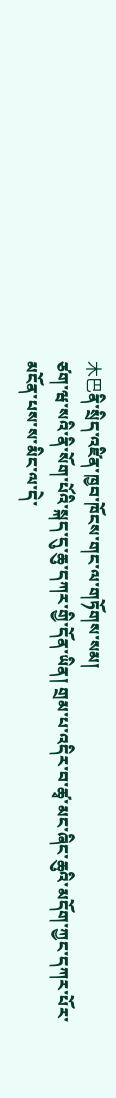木巴ནི་སྲིད་འཛིན་ཁྱབ་ཁོངས་གང་ལ་གཏོགས་སམ།
ཙག་ཝ་སའི་ནི་སོག་པོའི་སྐད་དུ་ཆུ་དཀར་གྱི་དོན་ཡིན། གྲམ་པ་འདིར་བ་ཚྭ་མང་ཞིང་ཆུའི་མདོག་ཀྱང་དཀར་པོར་མངོན་པས་ས་མིང་ལ་དེ་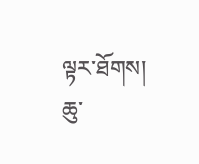ལྟར་ཐོགས། ཆུ་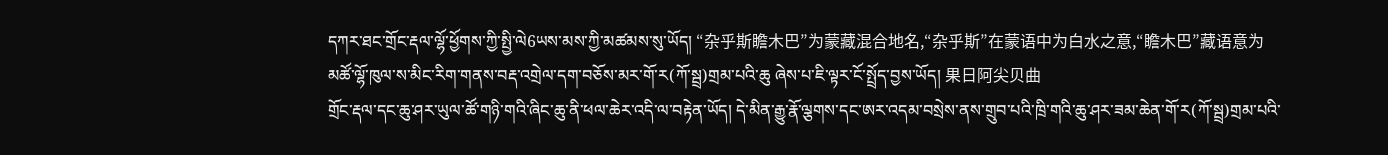དཀར་ཐང་གྲོང་རྡལ་ལྷོ་ཕྱོགས་ཀྱི་སྤྱི་ལེ6ཡས་མས་ཀྱི་མཚམས་སུ་ཡོད། “杂乎斯瞻木巴”为蒙藏混合地名,“杂乎斯”在蒙语中为白水之意,“瞻木巴”藏语意为
མཚོ་ལྷོ་ཁུལ་ས་མིང་རིག་གནས་བརྡ་འགྲེལ་དག་བཅོས་མར་གོ་ར(ཀོ་སྦྲ)གྲམ་པའི་ཆུ ཞེས་པ་ཇི་ལྟར་ངོ་སྤྲོད་བྱས་ཡོད། 果日阿尖贝曲
གྲོང་རྡལ་དང་ཆུ་ཤར་ཡུལ་ཚོ་གཉི་གའི་ཞིང་ཆུ་ནི་ཕལ་ཆེར་འདི་ལ་བརྟེན་ཡོད། དེ་མིན་རྒྱུ་རྣོ་ལྕགས་དང་ཨར་འདམ་བསྲེས་ནས་གྲུབ་པའི་ཁྲི་གའི་ཆུ་ཤར་ཟམ་ཆེན་གོ་ར(ཀོ་སྦྲ)གྲམ་པའི་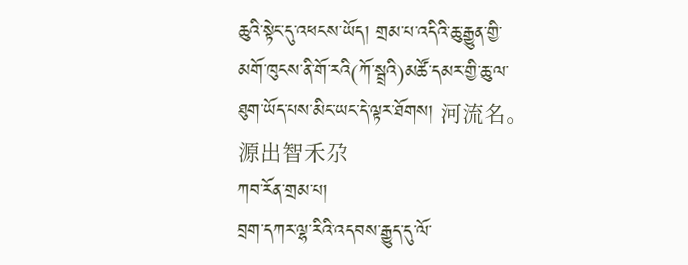ཆུའི་སྟེང་དུ་འཕངས་ཡོད། གྲམ་པ་འདིའི་ཆུ་རྒྱུན་གྱི་མགོ་ཁུངས་ནི་གོ་རའི(ཀོ་སྦྲའི)མཚོ་དམར་གྱི་ཆུ་ལ་ཐུག་ཡོད་པས་མིང་ཡང་དེ་ལྟར་ཐོགས། 河流名。源出智禾尕
ཀབ་རོན་གྲམ་པ།
བྲག་དཀར་ལྷ་རིའི་འདབས་རྒྱུད་དུ་ལོ་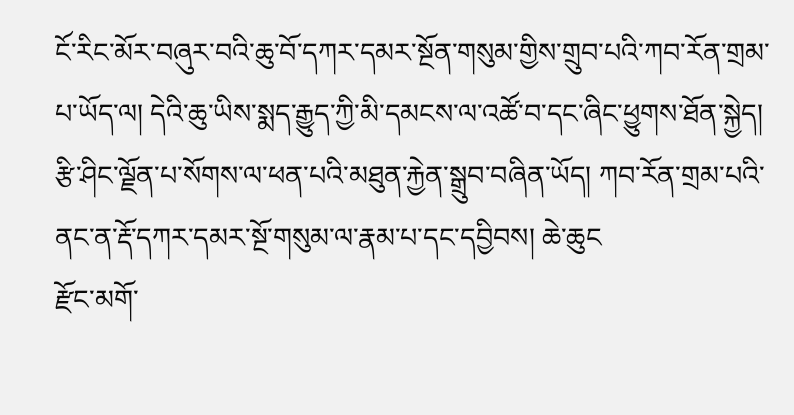ངོ་རིང་མོར་བཞུར་བའི་ཆུ་བོ་དཀར་དམར་སྔོན་གསུམ་གྱིས་གྲུབ་པའི་ཀབ་རོན་གྲམ་པ་ཡོད་ལ། དེའི་ཆུ་ཡིས་སྨད་རྒྱུད་ཀྱི་མི་དམངས་ལ་འཚོ་བ་དང་ཞིང་ཕྱུགས་ཐོན་སྐྱེད། རྩི་ཤིང་ལྗོན་པ་སོགས་ལ་ཕན་པའི་མཐུན་རྐྱེན་སྒྲུབ་བཞིན་ཡོད། ཀབ་རོན་གྲམ་པའི་ནང་ན་རྡོ་དཀར་དམར་སྔོ་གསུམ་ལ་རྣམ་པ་དང་དབྱིབས། ཆེ་ཆུང
རྫོང་མགོ་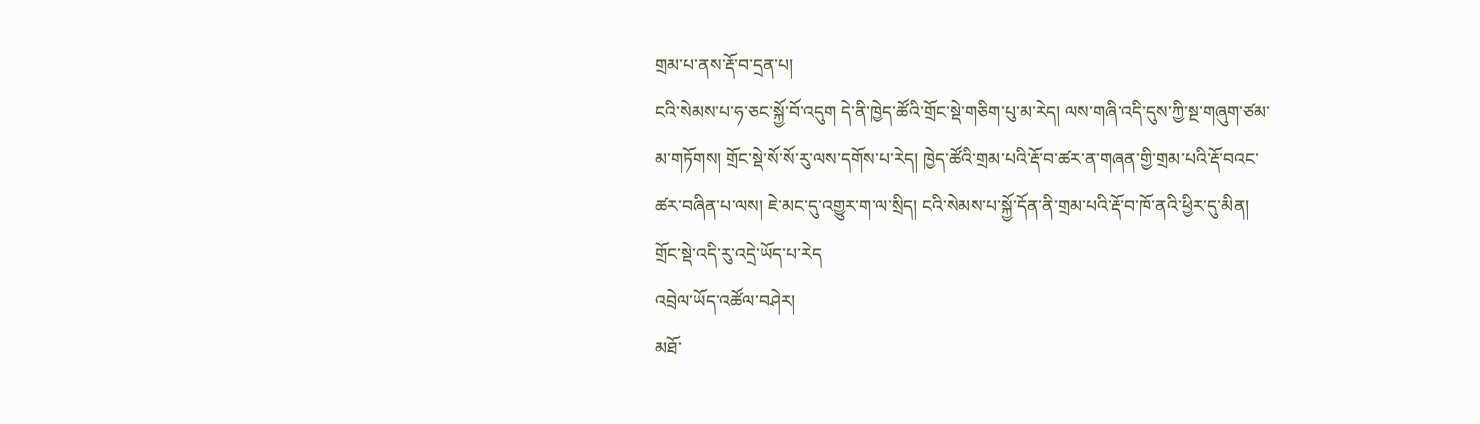གྲམ་པ་ནས་རྡོ་བ་དྲན་པ།
ངའི་སེམས་པ་ཧ་ཅང་སྐྱོ་བོ་འདུག དེ་ནི་ཁྱེད་ཚོའི་གྲོང་སྡེ་གཅིག་པུ་མ་རེད། ལས་གཞི་འདི་དུས་ཀྱི་སྔ་གཞུག་ཙམ་མ་གཏོགས། གྲོང་སྡེ་སོ་སོ་རུ་ལས་དགོས་པ་རེད། ཁྱེད་ཚོའི་གྲམ་པའི་རྡོ་བ་ཚར་ན་གཞན་གྱི་གྲམ་པའི་རྡོ་བའང་ཚར་བཞིན་པ་ལས། ཇེ་མང་དུ་འགྱུར་ག་ལ་སྲིད། ངའི་སེམས་པ་སྐྱོ་དོན་ནི་གྲམ་པའི་རྡོ་བ་ཁོ་ནའི་ཕྱིར་དུ་མིན། གྲོང་སྡེ་འདི་རུ་འདྲེ་ཡོད་པ་རེད
འབྲེལ་ཡོད་འཚོལ་བཤེར།
མཐོ་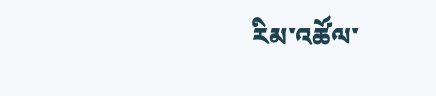རིམ་འཚོལ་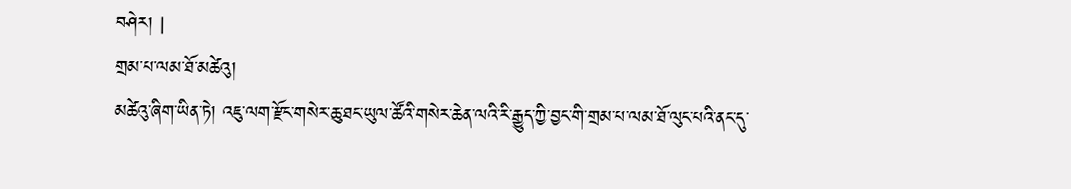བཤེར། |
གྲམ་པ་ལམ་ཐོ་མཚེའུ།
མཚེའུ་ཞིག་ཡིན་ཏེ། འཇུ་ལག་རྫོང་གསེར་ཆུ་ཐང་ཡུལ་ཚོའི་གསེར་ཆེན་ལའི་རི་རྒྱུད་ཀྱི་བྱང་གི་གྲམ་པ་ལམ་ཐོ་ལུང་པའི་ནང་དུ་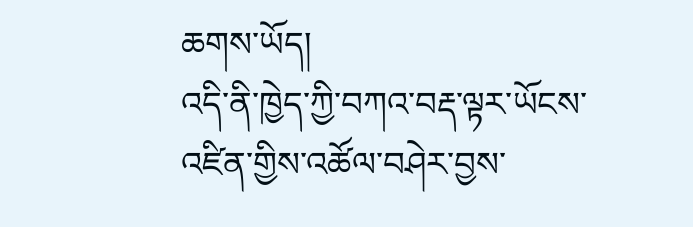ཆགས་ཡོད།
འདི་ནི་ཁྱེད་ཀྱི་བཀའ་བརྡ་ལྟར་ཡོངས་འཛིན་གྱིས་འཚོལ་བཤེར་བྱས་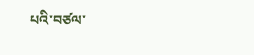པའི་བཙལ་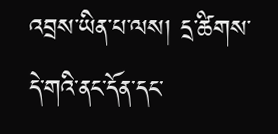འབྲས་ཡིན་པ་ལས། དྲ་ཚིགས་དེ་གའི་ནང་དོན་དང་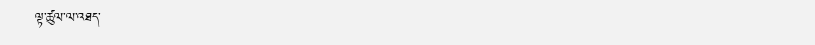ལྟ་ཚུལ་ལ་འཐད་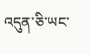འདུན་ཅི་ཡང་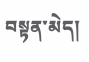བསྟན་མེད།